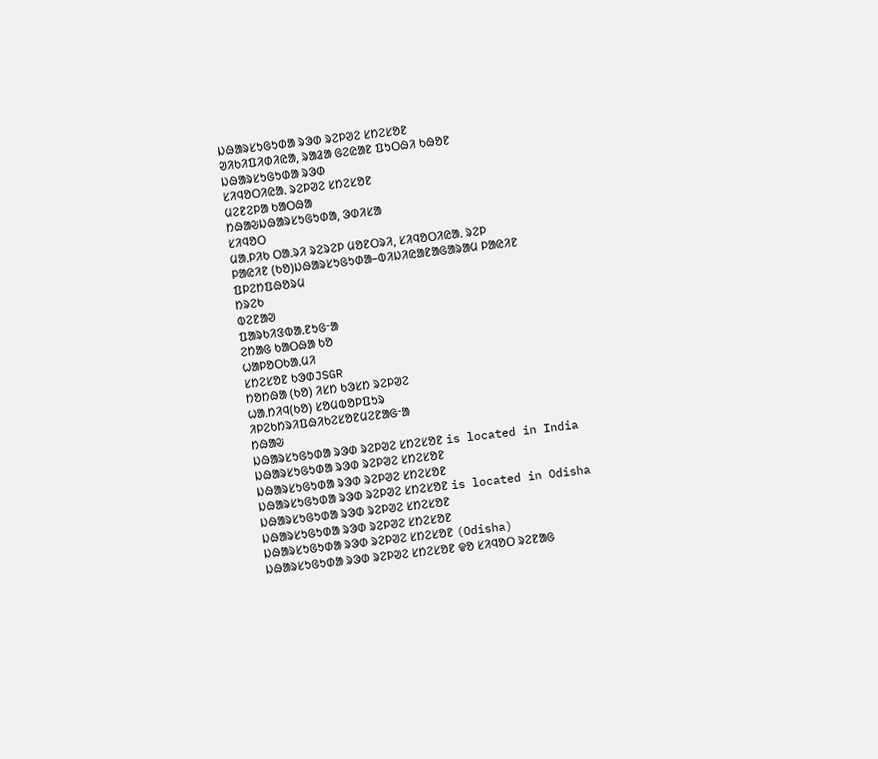ᱡᱷᱟᱨᱥᱩᱜᱩᱰᱟ ᱨᱳᱰ ᱨᱮᱞᱣᱮ ᱥᱴᱮᱥᱚᱱ
ᱣᱤᱠᱤᱯᱤᱰᱤᱭᱟ, ᱨᱟᱲᱟ ᱜᱮᱭᱟᱱ ᱯᱩᱛᱷᱤ ᱠᱷᱚᱱ
ᱡᱷᱟᱨᱥᱩᱜᱩᱰᱟ ᱨᱳᱰ
ᱥᱤᱧᱚᱛᱤᱭᱟᱹ ᱨᱮᱞᱣᱮ ᱥᱴᱮᱥᱚᱱ
ᱢᱮᱱᱮᱞᱟ ᱠᱟᱛᱷᱟ
ᱴᱷᱟᱶᱡᱷᱟᱨᱥᱩᱜᱩᱰᱟ, ᱳᱰᱤᱥᱟ
ᱥᱤᱧᱚᱛ
ᱢᱟᱹᱞᱤᱠ ᱛᱟᱹᱨᱤ ᱨᱮᱨᱮᱞ ᱢᱚᱱᱛᱨᱤ, ᱥᱤᱧᱚᱛᱤᱭᱟᱹ ᱨᱮᱞ
ᱞᱟᱭᱤᱱ (ᱠᱚ)ᱡᱷᱟᱨᱥᱩᱜᱩᱰᱟ–ᱵᱤᱡᱤᱭᱟᱱᱟᱜᱟᱨᱟᱢ ᱞᱟᱭᱤᱱ
ᱯᱞᱮᱴᱯᱷᱚᱨᱢ
ᱴᱨᱮᱠ
ᱵᱮᱱᱟᱣ
ᱯᱟᱨᱠᱤᱝᱵᱟᱹᱱᱩᱜᱼᱟ
ᱮᱴᱟᱜ ᱠᱟᱛᱷᱟ ᱠᱚ
ᱦᱟᱞᱚᱛᱠᱟᱹᱢᱤ
ᱥᱴᱮᱥᱚᱱ ᱠᱳᱰJSGR
ᱴᱚᱴᱷᱟ (ᱠᱚ) ᱤᱥᱴ ᱠᱳᱥᱴ ᱨᱮᱞᱣᱮ
ᱦᱟᱹᱴᱤᱧ(ᱠᱚ) ᱥᱚᱢᱵᱚᱞᱯᱩᱨ
ᱤᱞᱮᱠᱴᱨᱤᱯᱷᱤᱠᱮᱥᱚᱱᱢᱮᱱᱟᱜᱼᱟ
ᱴᱷᱟᱶ
ᱡᱷᱟᱨᱥᱩᱜᱩᱰᱟ ᱨᱳᱰ ᱨᱮᱞᱣᱮ ᱥᱴᱮᱥᱚᱱ is located in India
ᱡᱷᱟᱨᱥᱩᱜᱩᱰᱟ ᱨᱳᱰ ᱨᱮᱞᱣᱮ ᱥᱴᱮᱥᱚᱱ
ᱡᱷᱟᱨᱥᱩᱜᱩᱰᱟ ᱨᱳᱰ ᱨᱮᱞᱣᱮ ᱥᱴᱮᱥᱚᱱ
ᱡᱷᱟᱨᱥᱩᱜᱩᱰᱟ ᱨᱳᱰ ᱨᱮᱞᱣᱮ ᱥᱴᱮᱥᱚᱱ is located in Odisha
ᱡᱷᱟᱨᱥᱩᱜᱩᱰᱟ ᱨᱳᱰ ᱨᱮᱞᱣᱮ ᱥᱴᱮᱥᱚᱱ
ᱡᱷᱟᱨᱥᱩᱜᱩᱰᱟ ᱨᱳᱰ ᱨᱮᱞᱣᱮ ᱥᱴᱮᱥᱚᱱ
ᱡᱷᱟᱨᱥᱩᱜᱩᱰᱟ ᱨᱳᱰ ᱨᱮᱞᱣᱮ ᱥᱴᱮᱥᱚᱱ (Odisha)
ᱡᱷᱟᱨᱥᱩᱜᱩᱰᱟ ᱨᱳᱰ ᱨᱮᱞᱣᱮ ᱥᱴᱮᱥᱚᱱ ᱫᱚ ᱥᱤᱧᱚᱛ ᱨᱮᱱᱟᱜ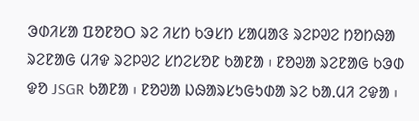ᱳᱰᱤᱥᱟ ᱯᱚᱱᱚᱛ ᱨᱮ ᱤᱥᱴ ᱠᱳᱥᱴ ᱥᱟᱢᱟᱝ ᱨᱮᱞᱣᱮ ᱴᱚᱴᱷᱟ ᱨᱮᱱᱟᱜ ᱢᱤᱫ ᱨᱮᱞᱣᱮ ᱥᱴᱮᱥᱚᱱ ᱠᱟᱱᱟ ᱾ ᱱᱚᱣᱟ ᱨᱮᱱᱟᱜ ᱠᱳᱰ ᱫᱚ JSGR ᱠᱟᱱᱟ ᱾ ᱱᱚᱣᱟ ᱡᱷᱟᱨᱥᱩᱜᱩᱰᱟ ᱨᱮ ᱠᱟᱹᱢᱤ ᱮᱫᱟ ᱾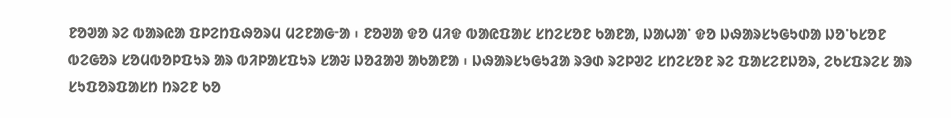ᱱᱚᱣᱟ ᱨᱮ ᱵᱟᱨᱭᱟ ᱯᱞᱮᱴᱯᱷᱚᱨᱢ ᱢᱮᱱᱟᱜᱼᱟ ᱾ ᱱᱚᱣᱟ ᱫᱚ ᱢᱤᱫ ᱵᱟᱭᱯᱟᱥ ᱥᱴᱮᱥᱚᱱ ᱠᱟᱱᱟ, ᱡᱟᱦᱟᱸ ᱫᱚ ᱡᱷᱟᱨᱥᱩᱜᱩᱰᱟ ᱡᱚᱸᱠᱥᱚᱱ ᱵᱮᱜᱚᱨ ᱥᱚᱢᱵᱚᱞᱯᱩᱨ ᱟᱨ ᱵᱤᱞᱟᱥᱯᱩᱨ ᱥᱟᱶ ᱡᱚᱲᱟᱣ ᱟᱠᱟᱱᱟ ᱾ ᱡᱷᱟᱨᱥᱩᱜᱩᱲᱟ ᱨᱳᱰ ᱨᱮᱞᱣᱮ ᱥᱴᱮᱥᱚᱱ ᱨᱮ ᱯᱟᱥᱮᱱᱡᱚᱨ, ᱮᱠᱥᱯᱨᱮᱥ ᱟᱨ ᱥᱩᱯᱚᱨᱯᱟᱥᱴ ᱴᱨᱮᱱ ᱠᱚ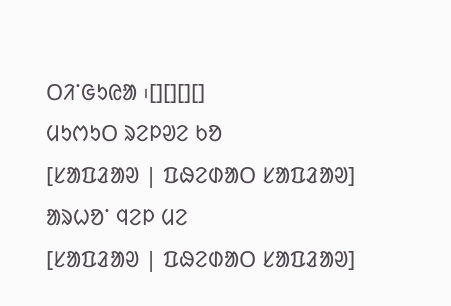ᱛᱤᱸᱜᱩᱭᱟ ᱾[][][][]
ᱢᱩᱬᱩᱛ ᱨᱮᱞᱣᱮ ᱠᱚ
[ᱥᱟᱯᱲᱟᱣ | ᱯᱷᱮᱰᱟᱛ ᱥᱟᱯᱲᱟᱣ]
ᱟᱨᱦᱚᱸ ᱧᱮᱞ ᱢᱮ
[ᱥᱟᱯᱲᱟᱣ | ᱯᱷᱮᱰᱟᱛ ᱥᱟᱯᱲᱟᱣ]